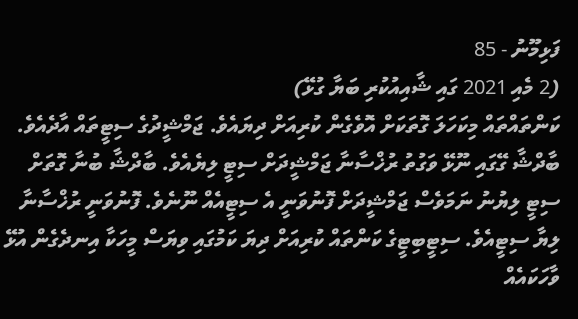ފަޅިމޫނު - 85
(2 މެއި 2021 ގައި ޝާއިއުކުރި ބަޔާ ގުޅޭ)
ކަންތައްތައް މިކަހަލަ ގޮތަކަށް އޮވެގެން ކުރިއަށް ދިޔައެވެ. ޖަމްޝީދުގެ ސިޓީތައް އާދެއެވެ. ބާދްޝާ ގޭގައި ނޫޅޭ ވަގުތު ރުޚްސާނާ ޖަމްޝީދަށް ސިޓީ ލިޔެއެވެ. ބާދްޝާ ބުނާ ގޮތަށް ސިޓީ ލިޔުނު ނަމަވެސް ޖަމްޝީދަށް ފޮނުވަނީ އެ ސިޓީއެއް ނޫނެވެ. ފޮނުވަނީ ރުޚްސާނާ ލިޔާ ސިޓީއެވެ. ސިޓީބިޓީގެ ކަންތައް ކުރިއަށް ދިޔަ ކަމުގައި ވިޔަސް މީހަކާ އިނދެގެން އުޅޭ ވާހަކައެއް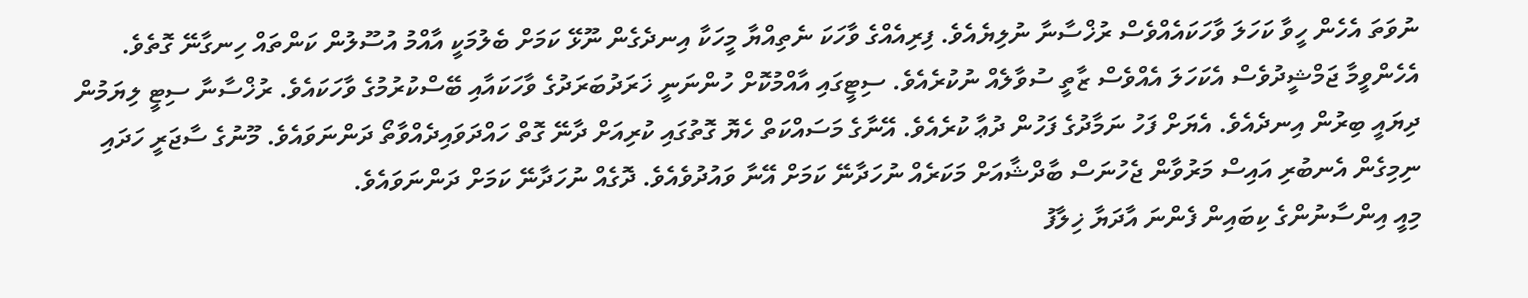ނުވަތަ އެހެން ހީވާ ކަހަލަ ވާހަކައެއްވެސް ރުޚްސާނާ ނުލިޔެއެވެ. ފިރިއެއްގެ ވާހަކަ ނެތިއްޔާ މީހަކާ އިނދެގެން ނޫޅޭ ކަމަށް ބެލުމަކީ އާއްމު އުސޫލުން ކަންތައް ހިނގާނޭ ގޮތެވެ. އެހެންވީމާ ޖަމްޝީދުވެސް އެކަހަލަ އެއްވެސް ޒާތީ ސުވާލެއް ނުކުރެއެވެ. ސިޓީގައި އާއްމުކޮށް ހުންނަނީ ޚަރަދުބަރަދުގެ ވާހަކައާއި ބޭސްކުރުމުގެ ވާހަކައެވެ. ރުޚްސާނާ ސިޓީ ލިޔަމުން ދިޔައީ ބިރުން އިނދެއެވެ. އެޔަށް ފަހު ނަމާދުގެ ފަހުން ދުޢާ ކުރެއެވެ. އޭނާގެ މަސައްކަތް ހެޔޮ ގޮތުގައި ކުރިއަށް ދާނޭ ގޮތް ހައްދަވައިދެއްވާތޯ ދަންނަވައެވެ. މޫނުގެ ސާޖަރީ ހަދައި ނިމިގެން އެނބުރި އައިސް މަރުވާން ޖެހުނަސް ބާދްޝާއަށް މަކަރެއް ނުހަދާނޭ ކަމަށް އޭނާ ވައުދުވެއެވެ. ދޮގެއް ނުހަދާނޭ ކަމަށް ދަންނަވައެވެ.
މިއީ އިންސާނުންގެ ކިބައިން ފެންނަ އާދަޔާ ޚިލާފު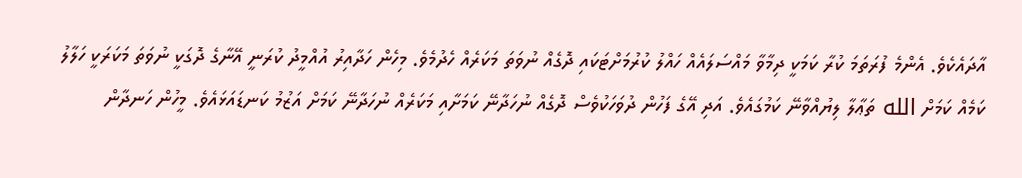އާދައެކެވެ. އެންމެ ފުރަތަމަ ކުރާ ކަމަކީ ދިމާވާ މައްސަލައެއް ހައްލު ކުރުމަށްޓަކައި ދޮގެއް ނުވަތަ މަކަރެއް ހެދުމެވެ. މިހެން ހަދާއިރު އުއްމީދު ކުރަނީ އޭނާގެ ދޮގަކީ ނުވަތަ މަކަރަކީ ހަލާލު ކަމެއް ކަމަށް الله ތަޢާލާ ލިޔުއްވާނޭ ކަމުގައެވެ. އަދި އޭގެ ފަހުން ދުވަހަކުވެސް ދޮގެއް ނުހަދާނޭ ކަމަށާއި މަކަރެއް ނުހަދާނޭ ކަމަށް އަޒުމު ކަނޑައަޅައެވެ. މީހުން ހަނދާން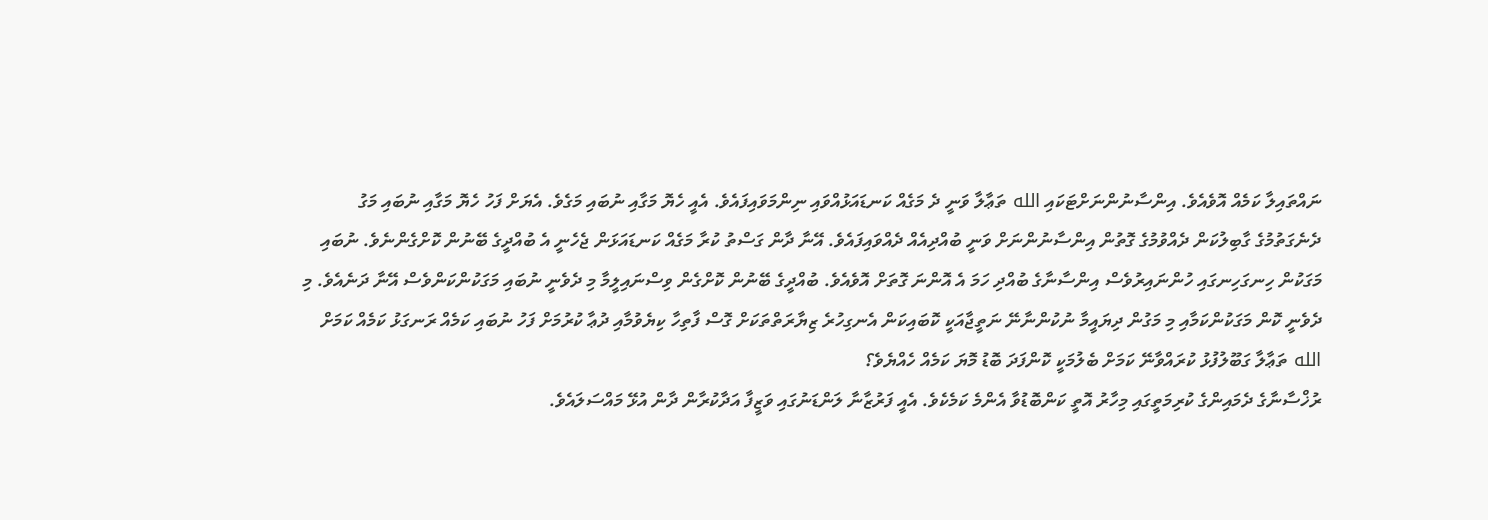ނައްތައިލާ ކަމެއް އޮވެއެވެ. އިންސާނުންނަށްޓަކައި الله ތަޢާލާ ވަނީ ދެ މަގެއް ކަނޑައަޅުއްވައި ނިންމަވައިފައެވެ. އެއީ ހެޔޮ މަގާއި ނުބައި މަގެވެ. އެޔަށް ފަހު ހެޔޮ މަގާއި ނުބައި މަގު ދެނެގަތުމުގެ ގާބިލުކަން ދެއްވުމުގެ ގޮތުން އިންސާނުންނަށް ވަނީ ބުއްދިއެއް ދެއްވައިފައެވެ. އޭނާ ދާން ގަސްތު ކުރާ މަގެއް ކަނޑައަޅަން ޖެހެނީ އެ ބުއްދީގެ ބޭނުން ކޮށްގެންނެވެ. ނުބައި މަގަކުން ހިނގަހިނގައި ހުންނައިރުވެސް އިންސާނާގެ ބުއްދި ހަމަ އެ އޮންނަ ގޮތަށް އޮވެއެވެ. ބުއްދީގެ ބޭނުން ކޮށްގެން ވިސްނައިލީމާ މި ދެވެނީ ނުބައި މަގަކުންކަންވެސް އޭނާ ދަނެއެވެ. މި ދެވެނީ ކޮން މަގަކުންކަމާއި މި މަގުން ދިޔައީމާ ނުކުންނާނޭ ނަތީޖާއަކީ ކޮބައިކަން އެނގިހުރެ ޒިޔާރަތްތަކަށް ގޮސް ފާތިހާ ކިޔެވުމާއި ދުޢާ ކުރުމަށް ފަހު ނުބައި ކަމެއް ރަނގަޅު ކަމެއް ކަމަށް الله ތަޢާލާ ގަބޫލުފުޅު ކުރައްވާނޭ ކަމަށް ބެލުމަކީ ކޮންފަދަ ބޮޑު މޮޔަ ކަމެއް ހެއްޔެވެ؟
ރުޚްސާނާގެ ދެމައިންގެ ކުރިމަތީގައި މިހާރު އޮތީ ކަންބޮޑުވާ އެންމެ ކަމެކެވެ. އެއީ ފަރުޒާނާ ލަންޑަނުގައި ވަޒީފާ އަދާކުރާން ދާން އުޅޭ މައްސަލައެވެ.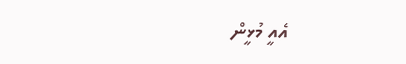އެއީ މުޅީން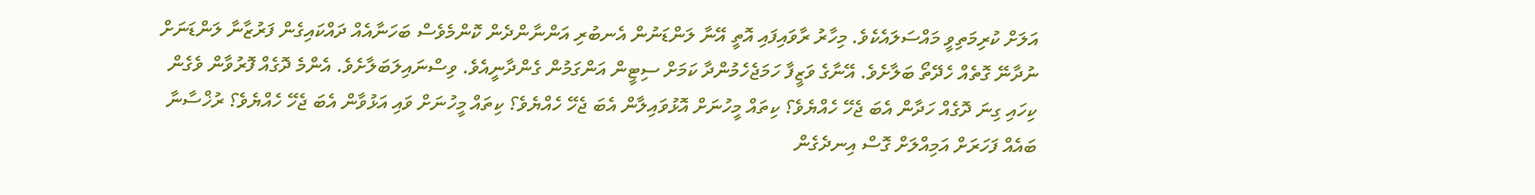އަލަށް ކުރިމަތިވީ މައްސަލައެކެވެ. މިހާރު ރާވައިފައި އޮތީ އޭނާ ލަންޑަނުން އެނބުރި އަންނާންދެން ކޮންމެވެސް ބަހަނާއެއް ދައްކައިގެން ފަރުޒާނާ ލަންޑަނަށް ނުދާނޭ ގޮތެއް ހެދޭތޯ ބަލާށެވެ. އޭނާގެ ވަޒީފާ ހަމަޖެހެމުންދާ ކަމަށް ސިޓީން އަންގަމުން ގެންދާނީއެވެ. ވިސްނައިލަބަލާށެވެ. އެންމެ ދޮގެއް ފޮރުވާން ވެގެން ކިހައި ގިނަ ދޮގެއް ހަދާން އެބަ ޖެހޭ ހެއްޔެވެ؟ ކިތައް މީހުނަށް އޮޅުވައިލާން އެބަ ޖެހޭ ހެއްޔެވެ؟ ކިތައް މީހުނަށް ވައި އަޅުވާން އެބަ ޖެހޭ ހެއްޔެވެ؟ ރުޚްސާނާ ބައެއް ފަހަރަށް އަމިއްލަށް ގޮސް އިނދެގެން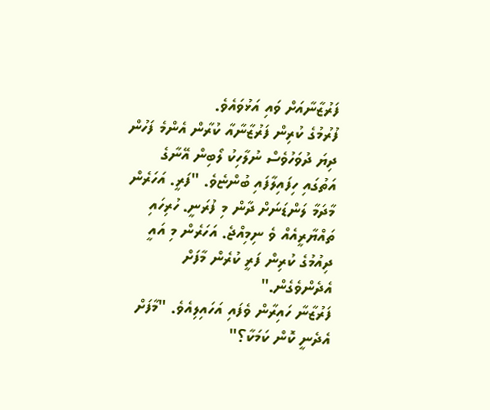ފަރުޒާނާއަށް ވައި އަޅުވައެވެ.
ފުރުމުގެ ކުރިން ފަރުޒާނާއާ ކުރާން އެންމެ ފަހުން ދިޔަ ދުވަހުވެސް ނުލާހިކު ލޯބިން އޭނާގެ އަތުގައި ހިފައިލާފައި ބުންޏެވެ. "ފަރީ. އަހަރެން މާދަމާ ލަންޑަނަށް ދާން މި ފުރަނީ. ހުރިހައި ތައްޔާރީއެއް ވެ ނިމިއްޖެ. އަހަރެން މި އައީ ދިއުމުގެ ކުރިން ފަރީ ކުރެން މާފަށް އެދެންވެގެން."
ފަރުޒާނާ ހައިރާން ވެފައި އަހައިލިއެވެ. "މާފަށް އެދެނީ ކޮން ކަމަކާ؟"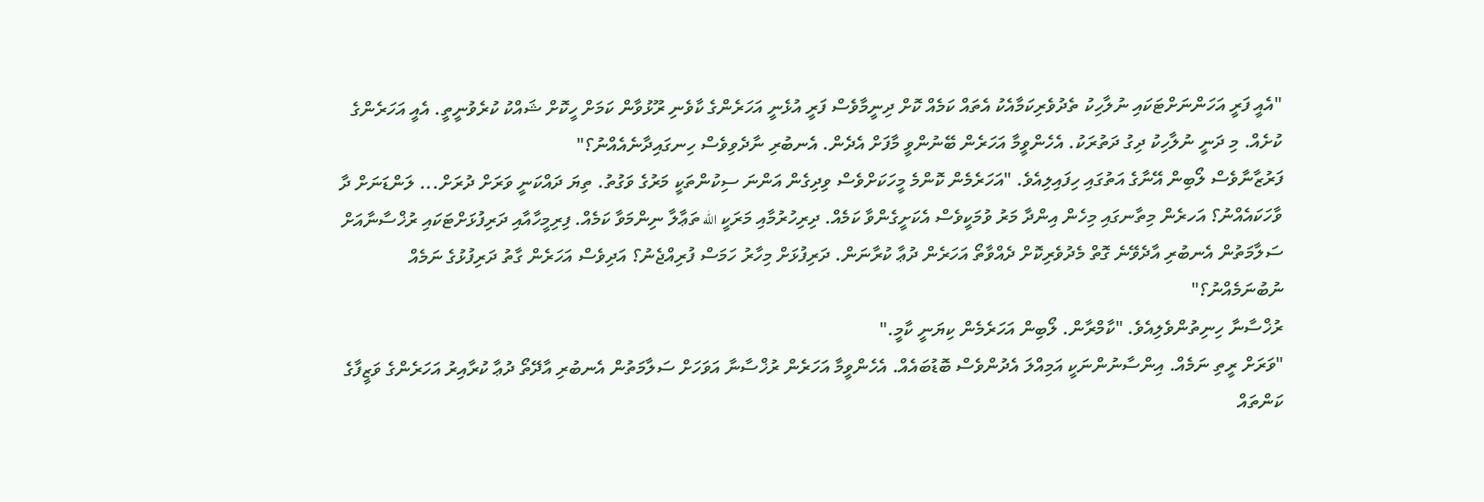"އެއީ ފަރީ އަހަންނަށްޓަކައި ނުލާހިކު ތެދުވެރިކަމާއެކު އެތައް ކަމެއް ކޮށް ދިނީމާވެސް ފަރީ އުޅެނީ އަހަރެންގެ ކާވެނި ރޫޅުވާން ކަމަށް ހީކޮށް ޝައްކު ކުރެވުނީތީ. އެއީ އަހަރެންގެ ކުށެއް. މި ދަނީ ނުލާހިކު ދިގު ދަތުރަކު. އެހެންވީމާ އަހަރެން ބޭނުންވީ މާފަށް އެދެން. އެނބުރި ނާދެވިވެސް ހިނގައިދާނެއެއްނު؟"
ފަރުޒާނާވެސް ލޯބިން އޭނާގެ އަތުގައި ހިފައިލިއެވެ. "އަހަރެމެން ކޮންމެ މީހަކަށްވެސް ވިދިގެން އަންނަ ސިކުންތަކީ މަރުގެ ވަގުތު. ތިޔަ ދައްކަނީ ވަރަށް ދުރަށް... ލަންޑަނަށް ދާ ވާހަކައެއްނު؟ އަހރެން މިތާނގައި މިހެން އިންދާ މަރު ވުމަކީވެސް އެކަށީގެންވާ ކަމެއް. ދިރިހުރުމާއި މަރަކީ الله ތަޢާލާ ނިންމަވާ ކަމެއް. ފިރިމީހާއާއި ދަރިފުޅަށްޓަކައި ރުޚްސާނާއަށް ސަލާމަތުން އެނބުރި އާދެވޭނެ ގޮތް މެދުވެރިކޮށް ދެއްވާތޯ އަހަރެން ދުޢާ ކުރާނަން. ދަރިފުޅަށް މިހާރު ހަމަސް ފުރިއްޖެނު؟ އަދިވެސް އަހަރެން ގާތު ދަރިފުޅުގެ ނަމެއް ނުބުނަމެއްނު؟"
ރުޚްސާނާ ހިނިތުންވެލިއެވެ. "ކާމްރާން. ލޯބިން އަހަރެމެން ކިޔަނީ ކާމީ."
"ވަރަށް ރީތި ނަމެއް. އިންސާނުންނަކީ އަމިއްލަ އެދުންވެސް ބޮޑުބައެއް. އެހެންވީމާ އަހަރެން ރުޚްސާނާ އަވަހަށް ސަލާމަތުން އެނބުރި އާދޭތޯ ދުޢާ ކުރާއިރު އަހަރެންގެ ވަޒީފާގެ ކަންތައް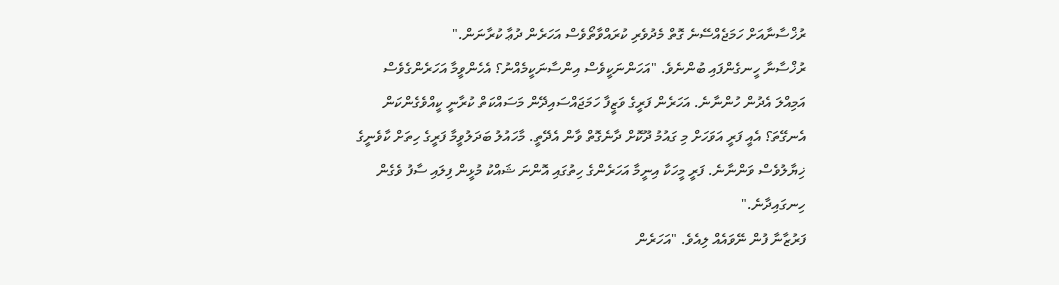ރުޚްސާނާއަށް ހަމަޖެއްސޭނެ ގޮތް މެދުވެރި ކުރައްވާތޯވެސް އަހަރެން ދުޢާ ކުރާނަން."
ރުޚްސާނާ ހީނގެންފައި ބުންނެވެ. "އަހަންނަކީވެސް އިންސާނަކީމެއްނު؟ އެހެންވީމާ އަހަރެންގެވެސް އަމިއްލަ އެދުން ހުންނާނެ. އަހަރެން ފަރީގެ ވަޒީފާ ހަމަޖައްސައިދޭން މަސައްކަތް ކުރާނީ ކީއްވެގެންކަން އެނގޭތަ؟ އެއީ ފަރީ އަވަހަށް މި ގައުމު ދޫކޮށް ދާނެގޮތް ވާން އެދޭތީ. މާހައުލު ބަދަލުވީމާ ފަރީގެ ހިތަށް ކާވެނީގެ ޚިޔާލުވެސް ވަންނާނެ. ފަރީ މީހަކާ އިނީމާ އަހަރެންގެ ހިތުގައި އޮންނަ ޝައްކު މުޅީން ފިލައި ސާފު ވެގެން ހިނގައިދާނެ."
ފަރުޒާނާ ފުން ނޭވައެއް ލިއެވެ. "އަހަރެން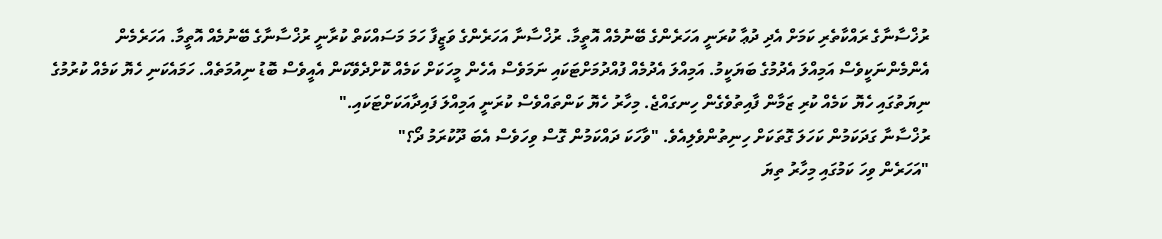ރުޚްސާނާގެ ރައްކާތެރި ކަމަށް އެދި ދުޢާ ކުރަނީ އަހަރެންގެ ބޭނުމެއް އޮތީމާ. ރުޚްސާނާ އަހަރެންގެ ވަޒީފާ ހަމަ މަސައްކަތް ކުރާނީ ރުޚްސާނާގެ ބޭނުމެއް އޮތީމާ. އަހަރެމެން އެންމެންނަކީވެސް އަމިއްލަ އެދުމުގެ ބަޔަކީމު. އަމިއްލަ އެދުމެއް ފުއްދުމަށްޓަކައި ނަމަވެސް އެހެން މީހަކަށް ކަމެއް ކޮށްދެވޭކަން އެއީވެސް ބޮޑު ނިއުމަތެއް. ހަމައެކަނި ހެޔޮ ކަމެއް ކުރުމުގެ ނިޔަތުގައި ހެޔޮ ކަމެއް ކުރި ޒަމާން ފާއިތުވެގެން ހިނގައްޖެ. މިހާރު ހެޔޮ ކަންތައްވެސް ކުރަނީ އަމިއްލަ ފައިދާއަކަށްޓަކައި."
ރުޚްސާނާ ގަދަކަމުން ކަހަލަ ގޮތަކަށް ހިނިތުންވެލިއެވެ. "ވާހަކަ ދައްކަމުން ގޮސް ވިހަވެސް އެބަ ދޫކުރަމު ދޯ؟"
"އަހަރެން ވިހަ ކަމުގައި މިހާރު ތިޔަ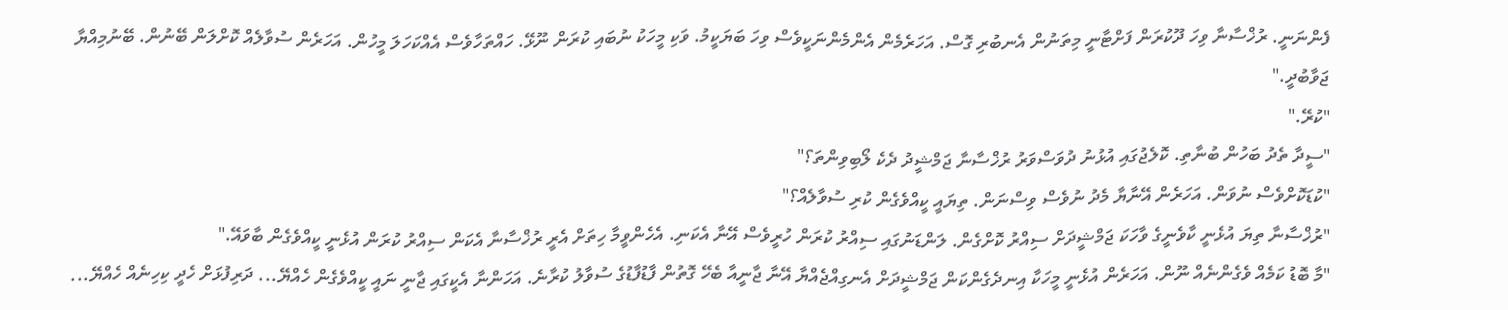ފެންނަނީ. ރުޚްސާނާ ވިހަ ދޫކުރަން ފަށްޓާނީ މިތަނުން އެނބުރި ގޮސް. އަހަރެމެން އެންމެންނަކީވެސް ވިހަ ބަޔަކީމު. ވަކި މީހަކު ނުބައި ކުރަން ނޫޅޭ. ހައްތަހާވެސް އެއްކަހަލަ މީހުން. އަހަރެން ސުވާލެއް ކޮށްލަން ބޭނުން. ބޭނުމިއްޔާ ޖަވާބުދީ."
"ކުރޭ."
"ސީދާ ތެދު ބަހުން ބުނާތި. ކޮލެޖުގައި އުޅުނު ދުވަސްވަރު ރުޚްސާނާ ޖަމްޝީދު ދެކެ ލޯބިވިންތަ؟"
"ކުޑަކޮށްވެސް ނުވަން. އަހަރެން އޭނާޔާ މެދު ނުވެސް ވިސްނަން. ތިޔައީ ކީއްވެގެން ކުރި ސުވާލެއް؟"
"ރުޚްސާނާ ތިޔަ އުޅެނީ ކާވެނީގެ ވާހަކަ ޖަމްޝީދަށް ސިއްރު ކޮށްގެން. ލަންޑަނުގައި ސިއްރު ކުރަން ހުރީވެސް އޭނާ އެކަނި. އެހެންވީމާ ހިތަށް އެރީ ރުޚްސާނާ އެކަން ސިއްރު ކުރަން އުޅެނީ ކީއްވެގެން ބާވައޭ."
"މާ ބޮޑު ކަމެއް ވެގެންނެއް ނޫން. އަހަރެން އުޅެނީ މީހަކާ އިނދެގެންކަން ޖަމްޝީދަށް އެނގިއްޖެއްޔާ އޭނާ ޖާނީއާ ބެހޭ ގޮތުން ފާޑުފާޑުގެ ސުވާލު ކުރާނެ. އަހަންނާ އެކީގައި ޖާނީ ނައީ ކީއްވެގެން ހެއްޔޭ... ދަރިފުޅަށް ހެދީ ކިހިނެއް ހެއްޔޭ...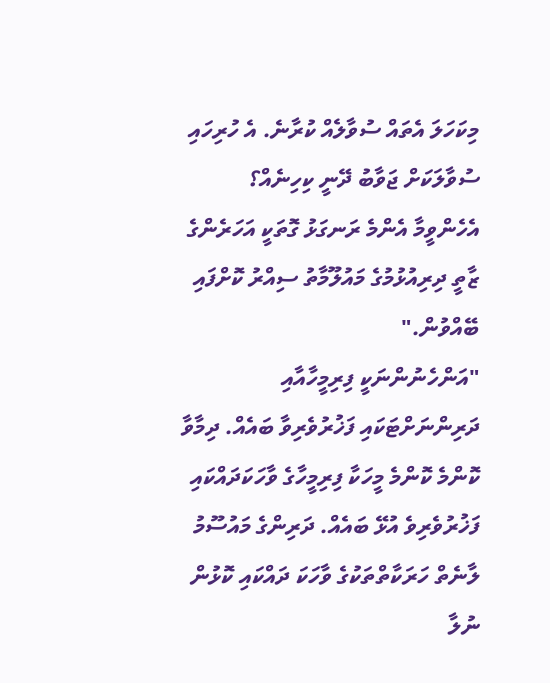މިކަހަލަ އެތައް ސުވާލެއް ކުރާނެ. އެ ހުރިހައި ސުވާލަކަށް ޖަވާބު ދޭނީ ކިހިނެއް؟ އެހެންވީމާ އެންމެ ރަނގަޅު ގޮތަކީ އަހަރެންގެ ޒާތީ ދިރިއުޅުމުގެ މައުލޫމާތު ސިއްރު ކޮށްފައި ބޭއްވުން."
"އަންހެނުންނަކީ ފިރިމީހާއާއި ދަރިންނަށްޓަކައި ފަޚުރުވެރިވާ ބައެއް. ދިމާވާ ކޮންމެ ކޮންމެ މީހަކާ ފިރިމީހާގެ ވާހަކަދައްކައި ފަޚުރުވެރިވެ އުޅޭ ބައެއް. ދަރިންގެ މައުސޫމު ލާނެތް ހަރަކާތްތަކުގެ ވާހަކަ ދައްކައި ކޮޅުން ނުލާ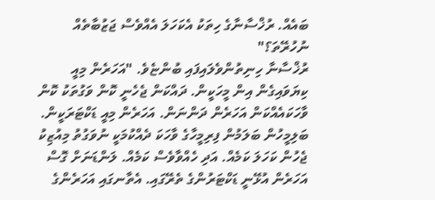ބައެއް. ރުޚްސާނާގެ ހިތަކު އެކަހަލަ އެއްވެސް ޖަޒުބާތެއް ނުހުރޭތަ؟"
ރުޚްސާނާ ހިނިތުންވެލައިފައި ބުންޏެވެ. "އަހަރެން މިއީ ކިޔަވައިގެން އިން މީހަކީން. ދައްކަން ޖެހެނީ ކޮން ވަގުތަކު ކޮން ވާހަކައެއްކަން އަހަރެން ދަންނަން. އަހަރެން މިއީ ޑަކްޓަރަކީން. ބަލިމީހުން ބަލަމުން ފިރިމީހާގެ ވާހަކަ ދެއްކުމަކީ ނުވަގުތު މިއުޒިކު ޖެހުން ކަހަލަ ކަމެއް. އަދި ހެއްވާވެސް ކަމެއް. ލަންޑަނަށް ގޮސް އަހަރެން އުޅޭނީ ޑަކްޓަރުންގެ ތެރޭގައި. އެތާނގައި އަހަރެންގެ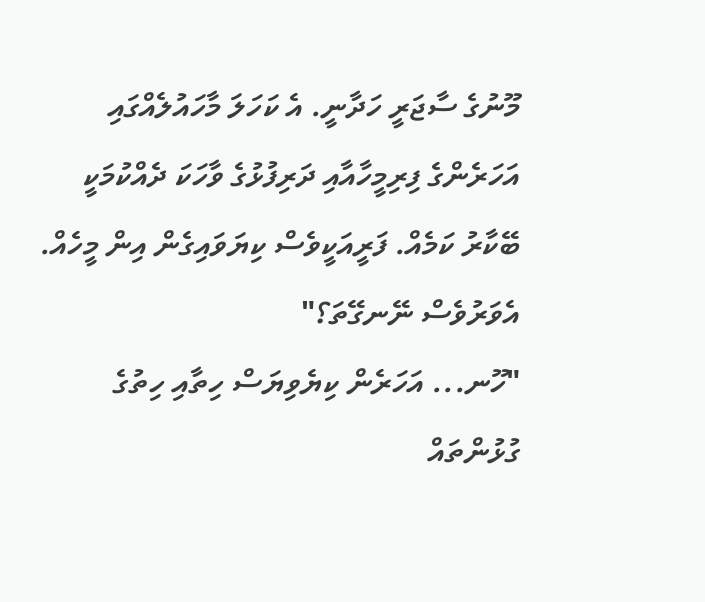މޫނުގެ ސާޖަރީ ހަދާނީ. އެ ކަހަލަ މާހައުލެއްގައި އަހަރެންގެ ފިރިމީހާއާއި ދަރިފުޅުގެ ވާހަކަ ދެއްކުމަކީ ބޭކާރު ކަމެއް. ފަރީއަކީވެސް ކިޔަވައިގެން އިން މީހެއް. އެވަރުވެސް ނޭނގޭތަ؟"
"ހޫނ... އަހަރެން ކިޔެވިޔަސް ހިތާއި ހިތުގެ ގުޅުންތައް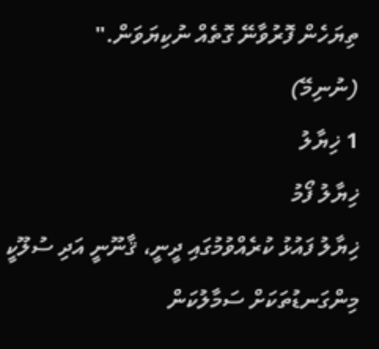ތިޔަހެން ފޮރުވާނޭ ގޮތެއް ނުކިޔަވަން."
(ނުނިމޭ)
1 ޚިޔާލު
ޚިޔާލު ފޯމު
ޚިޔާލު ފައުޅު ކުރެއްވުމުގައި ދީނީ، ޤާނޫނީ އަދި ސުލޫކީ މިންގަނޑުތަކަށް ސަމާލުކަން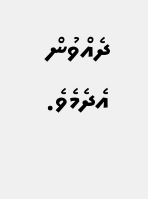ދެއްވުން އެދެމެވެ.